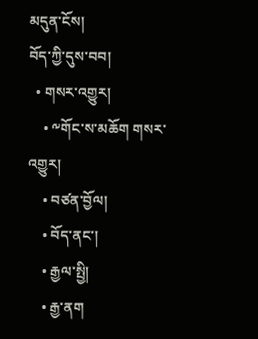མདུན་ངོས།
བོད་ཀྱི་དུས་བབ།
  • གསར་འགྱུར།
    • ༸གོང་ས་མཆོག གསར་འགྱུར།
    • བཙན་བྱོལ།
    • བོད་ནང་།
    • རྒྱལ་སྤྱི།
    • རྒྱ་ནག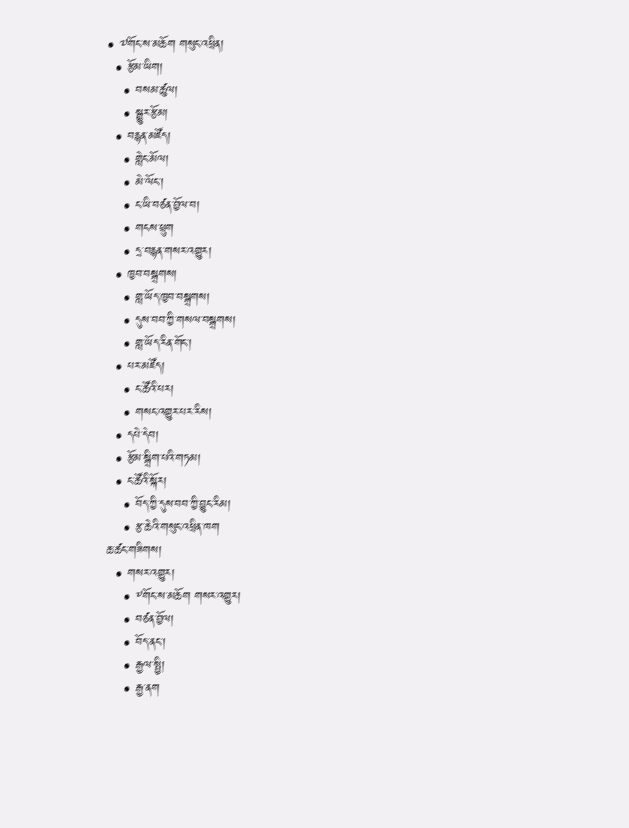• ༧གོང་ས་མཆོག གསུང་འཕྲིན།
  • རྩོམ་ཡིག།
    • བསམ་ཚུལ།
    • སྒྱུར་རྩོམ།
  • བརྙན་མཛོད།
    • གླེང་མོལ།
    • མེ་ལོང་།
    • ང་ཡི་བཙན་བྱོལ་བ།
    • གངས་ཕྲུག
    • དྲ་བརྙན་གསར་འགྱུར།
  • ཁྱབ་བསྒྲགས།
    • གླ་ཡོད་ཁྱབ་བསྒྲགས།
    • དུས་བབ་ཀྱི་གསལ་བསྒྲགས།
    • གླ་ཡོད་རིན་གོང་།
  • པར་མཛོད།
    • ང་ཚོའི་པར།
    • གསང་འགྱུར་པར་རིས།
  • དཔེ་དེབ།
  • རྩོམ་སྒྲིག་པའི་གཏམ།
  • ང་ཚོའི་སྐོར།
    • བོད་ཀྱི་དུས་བབ་ཀྱི་བྱུང་རིམ།
    • རྩ་ཆེའི་གསུང་འཕྲིན་ཁག
ཆ་ཚང་གཟིགས།
  • གསར་འགྱུར།
    • ༸གོང་ས་མཆོག གསར་འགྱུར།
    • བཙན་བྱོལ།
    • བོད་ནང་།
    • རྒྱལ་སྤྱི།
    • རྒྱ་ནག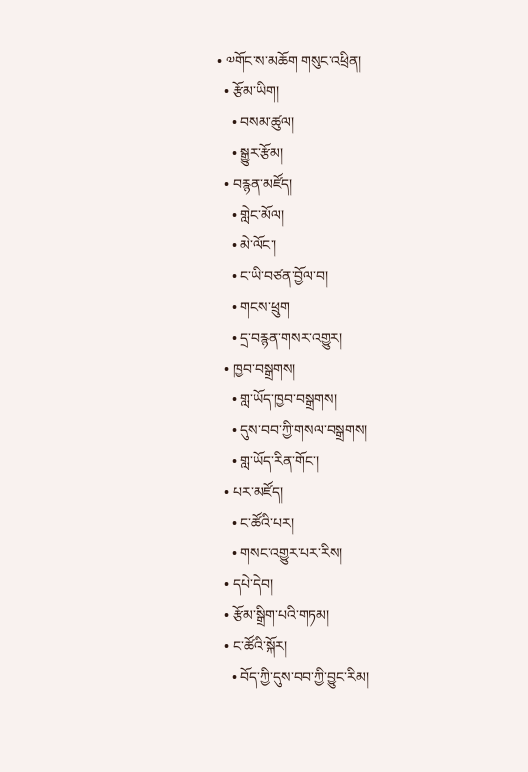• ༧གོང་ས་མཆོག གསུང་འཕྲིན།
  • རྩོམ་ཡིག།
    • བསམ་ཚུལ།
    • སྒྱུར་རྩོམ།
  • བརྙན་མཛོད།
    • གླེང་མོལ།
    • མེ་ལོང་།
    • ང་ཡི་བཙན་བྱོལ་བ།
    • གངས་ཕྲུག
    • དྲ་བརྙན་གསར་འགྱུར།
  • ཁྱབ་བསྒྲགས།
    • གླ་ཡོད་ཁྱབ་བསྒྲགས།
    • དུས་བབ་ཀྱི་གསལ་བསྒྲགས།
    • གླ་ཡོད་རིན་གོང་།
  • པར་མཛོད།
    • ང་ཚོའི་པར།
    • གསང་འགྱུར་པར་རིས།
  • དཔེ་དེབ།
  • རྩོམ་སྒྲིག་པའི་གཏམ།
  • ང་ཚོའི་སྐོར།
    • བོད་ཀྱི་དུས་བབ་ཀྱི་བྱུང་རིམ།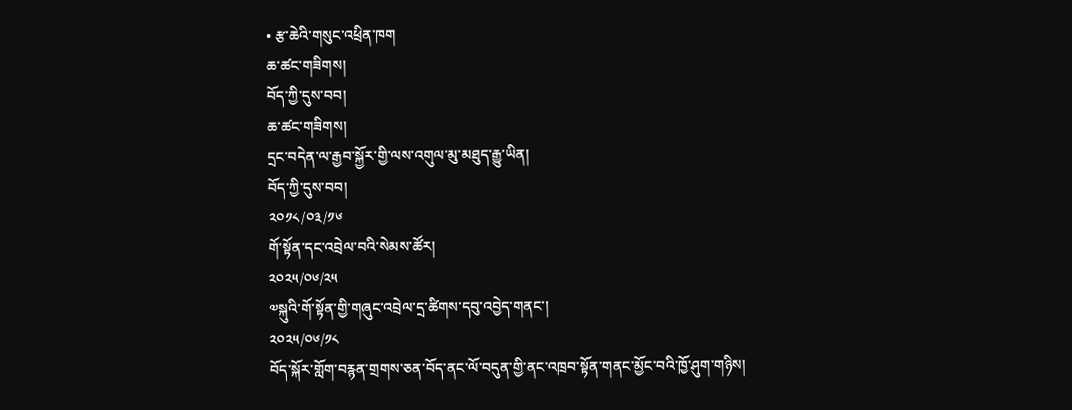• རྩ་ཆེའི་གསུང་འཕྲིན་ཁག
ཆ་ཚང་གཟིགས།
བོད་ཀྱི་དུས་བབ།
ཆ་ཚང་གཟིགས།
དྲང་བདེན་ལ་རྒྱབ་སྐྱོར་གྱི་ལས་འགུལ་མུ་མཐུད་རྒྱུ་ཡིན།
བོད་ཀྱི་དུས་བབ།
༢༠༡༨/༠༣/༡༦
གོ་སྟོན་དང་འབྲེལ་བའི་སེམས་ཚོར།
༢༠༢༥/༠༦/༢༥
༧སྐུའི་གོ་སྟོན་གྱི་གཞུང་འབྲེལ་དྲ་ཚིགས་དབུ་འབྱེད་གནང་།
༢༠༢༥/༠༦/༡༨
བོད་སྐོར་གློག་བརྙན་གྲགས་ཅན་བོད་ནང་ལོ་བདུན་གྱི་ནང་འཁྲབ་སྟོན་གནང་མྱོང་བའི་ཁྱོ་ཤུག་གཉིས།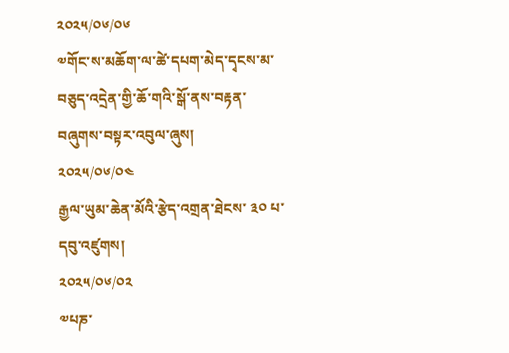༢༠༢༥/༠༦/༠༦
༧གོང་ས་མཆོག་ལ་ཚེ་དཔག་མེད་དྭངས་མ་བཅུད་འདྲེན་གྱི་ཆོ་གའི་སྒོ་ནས་བརྟན་བཞུགས་བསྟར་འབུལ་ཞུས།
༢༠༢༥/༠༦/༠༤
རྒྱལ་ཡུམ་ཆེན་མོའི་རྩེད་འགྲན་ཐེངས་ ༣༠ པ་དབུ་འཛུགས།
༢༠༢༥/༠༦/༠༢
༧པཎ་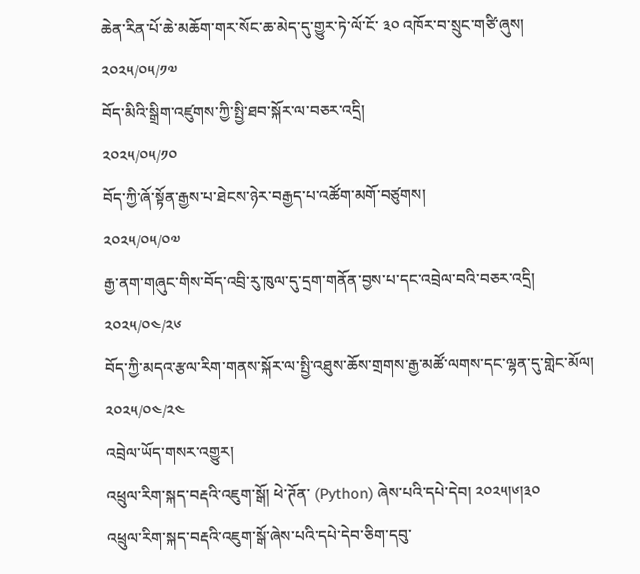ཆེན་རིན་པོ་ཆེ་མཆོག་གར་སོང་ཆ་མེད་དུ་གྱུར་ཏེ་ལོ་ངོ་ ༣༠ འཁོར་བ་སྲུང་གཙི་ཞུས།
༢༠༢༥/༠༥/༡༧
བོད་མིའི་སྒྲིག་འཛུགས་ཀྱི་སྤྱི་ཐབ་སྐོར་ལ་བཅར་འདྲི།
༢༠༢༥/༠༥/༡༠
བོད་ཀྱི་ཞོ་སྟོན་རྒྱས་པ་ཐེངས་ཉེར་བརྒྱད་པ་འཚོག་མགོ་བཙུགས།
༢༠༢༥/༠༥/༠༧
རྒྱ་ནག་གཞུང་གིས་བོད་འབྲི་རུ་ཁུལ་དུ་དྲག་གནོན་བྱས་པ་དང་འབྲེལ་བའི་བཅར་འདྲི།
༢༠༢༥/༠༤/༢༦
བོད་ཀྱི་མདའ་རྩལ་རིག་གནས་སྐོར་ལ་སྤྱི་འཐུས་ཆོས་གྲགས་རྒྱ་མཚོ་ལགས་དང་ལྷན་དུ་གླེང་མོལ།
༢༠༢༥/༠༤/༢༤
འབྲེལ་ཡོད་གསར་འགྱུར།
འཕྲུལ་རིག་སྐད་བརྡའི་འཇུག་སྒོ། ཕེ་ཊོན་ (Python) ཞེས་པའི་དཔེ་དེབ། ༢༠༢༥།༦།༣༠
འཕྲུལ་རིག་སྐད་བརྡའི་འཇུག་སྒོ་ཞེས་པའི་དཔེ་དེབ་ཅིག་དབུ་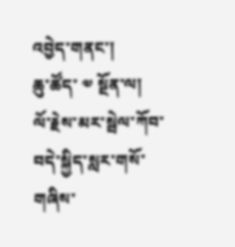འབྱེད་གནང་།
ཆུ་ཚོད་ ༧ སྔོན་ལ།
ལོ་རྗེས་མར་སྦེལ་ཀོབ་བདེ་སྐྱིད་སླར་གསོ་གཞིས་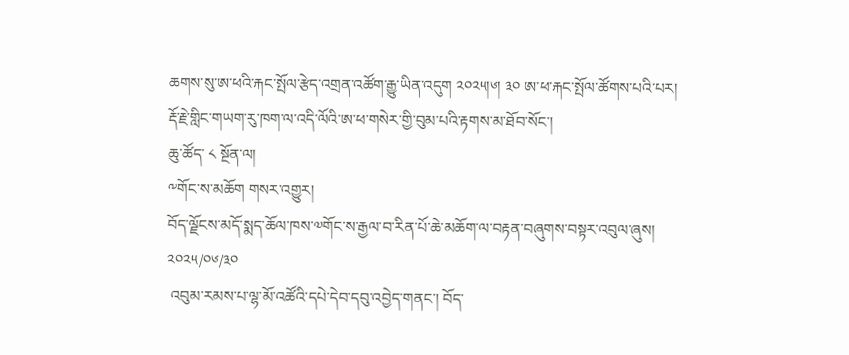ཆགས་སུ་ཨ་ཕའི་རྐང་སྤོལ་རྩེད་འགྲན་འཚོག་རྒྱུ་ཡིན་འདུག ༢༠༢༥།༦། ༣༠ ཨ་ཕ་རྐང་སྤོལ་ཚོགས་པའི་པར།
རྡོ་རྗེ་གླིང་གཡག་རུ་ཁག་ལ་འདི་ལོའི་ཨ་ཕ་གསེར་གྱི་བུམ་པའི་རྟགས་མ་ཐོབ་སོང་།
ཆུ་ཚོད་ ༨ སྔོན་ལ།
༸གོང་ས་མཆོག གསར་འགྱུར།
བོད་ལྗོངས་མདོ་སྨད་ཆོལ་ཁས་༧གོང་ས་རྒྱལ་བ་རིན་པོ་ཆེ་མཆོག་ལ་བརྟན་བཞུགས་བསྟར་འབུལ་ཞུས།
༢༠༢༥/༠༦/༣༠
 འབུམ་རམས་པ་ལྷ་མོ་འཚོའི་དཔེ་དེབ་དབུ་འབྱེད་གནང་། བོད་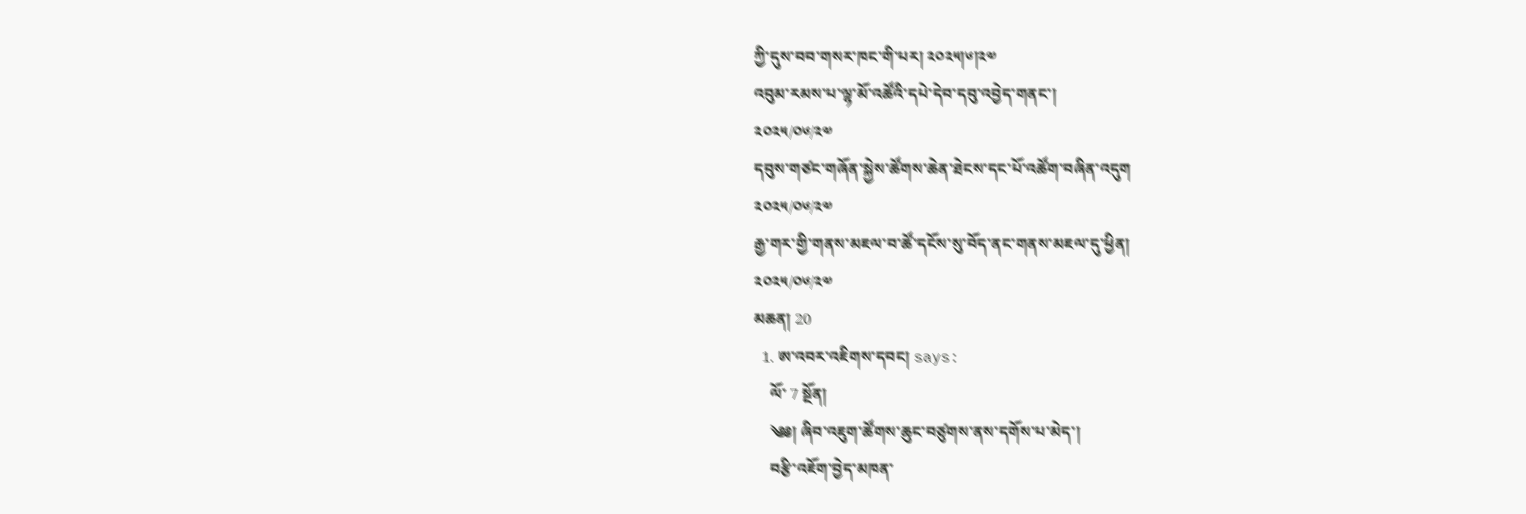ཀྱི་དུས་བབ་གསར་ཁང་གི་པར། ༢༠༢༥།༦།༢༧
འབུམ་རམས་པ་ལྷ་མོ་འཚོའི་དཔེ་དེབ་དབུ་འབྱེད་གནང་།
༢༠༢༥/༠༦/༢༧
དབུས་གཙང་གཞོན་སྐྱེས་ཚོགས་ཆེན་ཐེངས་དང་པོ་འཚོག་བཞིན་འདུག
༢༠༢༥/༠༦/༢༧
རྒྱ་གར་གྱི་གནས་མཇལ་བ་ཚོ་དངོས་སུ་བོད་ནང་གནས་མཇལ་དུ་ཕྱིན།
༢༠༢༥/༠༦/༢༧
མཆན། 20
  1. ཨ་འབར་འཇིགས་དབང། says:
    ལོ་ 7 སྔོན།
    ༄༅། ཞིབ་འཇུག་ཚོགས་ཆུང་བཙུགས་ནས་དགོས་པ་མེད་།
    བརྩི་འཇོག་བྱེད་མཁན་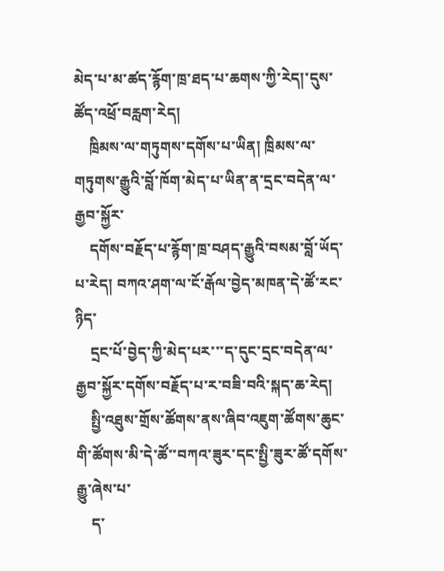མེད་པ་མ་ཚད་རྙོག་ཁྲ་ཐད་པ་ཆགས་ཀྱི་རེད།་དུས་ཚོད་འཕྲོ་བརླག་རེད།
    ཁྲིམས་ལ་གཏུགས་དགོས་པ་ཡིན། ཁྲིམས་ལ་གཏུགས་རྒྱུའི་བློ་ཁོག་མེད་པ་ཡིན་ན་དྲང་བདེན་ལ་རྒྱབ་སྐྱོར་
    དགོས་བརྗོད་པ་རྙོག་ཁྲ་བཤད་རྒྱུའི་བསམ་བློ་ཡོད་པ་རེད། བཀའ་ཤག་ལ་ངོ་རྒོལ་བྱེད་མཁན་དེ་ཚོ་རང་ཉིད་
    དྲང་པོ་བྱེད་ཀྱི་མེད་པར་་་ད་དུང་དྲང་བདེན་ལ་རྒྱབ་སྐྱོར་དགོས་བརྗོད་པ་ར་བཟི་བའི་སྐད་ཆ་རེད།
    སྤྱི་འཐུས་གྲོས་ཚོགས་ནས་ཞིབ་འཇུག་ཚོགས་ཆུང་གི་ཚོགས་མི་དེ་ཚོ་་བཀའ་ཟུར་དང་སྤྱི་ཟུར་ཚོ་དགོས་རྒྱུ་ཞེས་པ་
    ད་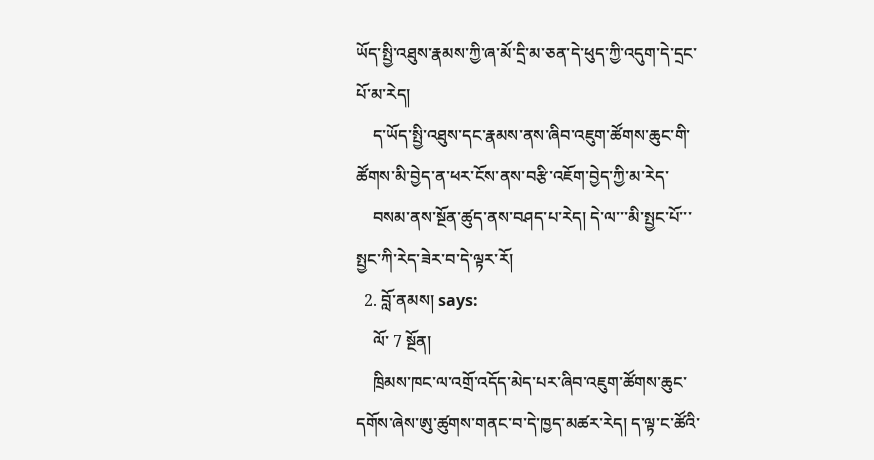ཡོད་སྤྱི་འཐུས་རྣམས་ཀྱི་ཞ་མོ་དྲི་མ་ཅན་དེ་ཕུད་ཀྱི་འདུག་དེ་དྲང་པོ་མ་རེད།
    ད་ཡོད་སྤྱི་འཐུས་དང་རྣམས་ནས་ཞིབ་འཇུག་ཚོགས་ཆུང་གི་ཚོགས་མི་བྱེད་ན་ཕར་ངོས་ནས་བརྩི་འཇོག་བྱེད་ཀྱི་མ་རེད་
    བསམ་ནས་སྔོན་ཚུད་ནས་བཤད་པ་རེད། དེ་ལ་་་མི་སྤྱང་པོ་་་སྤྱང་ཀི་རེད་ཟེར་བ་དེ་ལྟར་རོ།
  2. བློ་ནམས། says:
    ལོ་ 7 སྔོན།
    ཁྲིམས་ཁང་ལ་འགྲོ་འདོད་མེད་པར་ཞིབ་འཇུག་ཚོགས་ཆུང་དགོས་ཞེས་ཨུ་ཚུགས་གནང་བ་དེ་ཁྱད་མཚར་རེད། ད་ལྟ་ང་ཚོའི་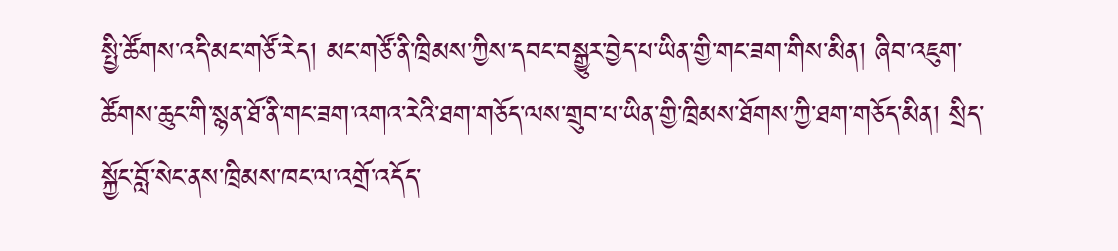སྤྱི་ཚོགས་འདི་མང་གཙོ་རེད། མང་གཙོ་ནི་ཁྲིམས་ཀྱིས་དབང་བསྒྱུར་བྱེད་པ་ཡིན་གྱི་གང་ཟག་གིས་མིན། ཞིབ་འཇུག་ཚོགས་ཆུང་གི་སྙན་ཐོ་ནི་གང་ཟག་འགའ་རེའི་ཐག་གཅོད་ལས་གྲུབ་པ་ཡིན་གྱི་ཁྲིམས་ཐོགས་ཀྱི་ཐག་གཅོད་མིན། སྲིད་སྐྱོང་བློ་སེང་ནས་ཁྲིམས་ཁང་ལ་འགྲོ་འདོད་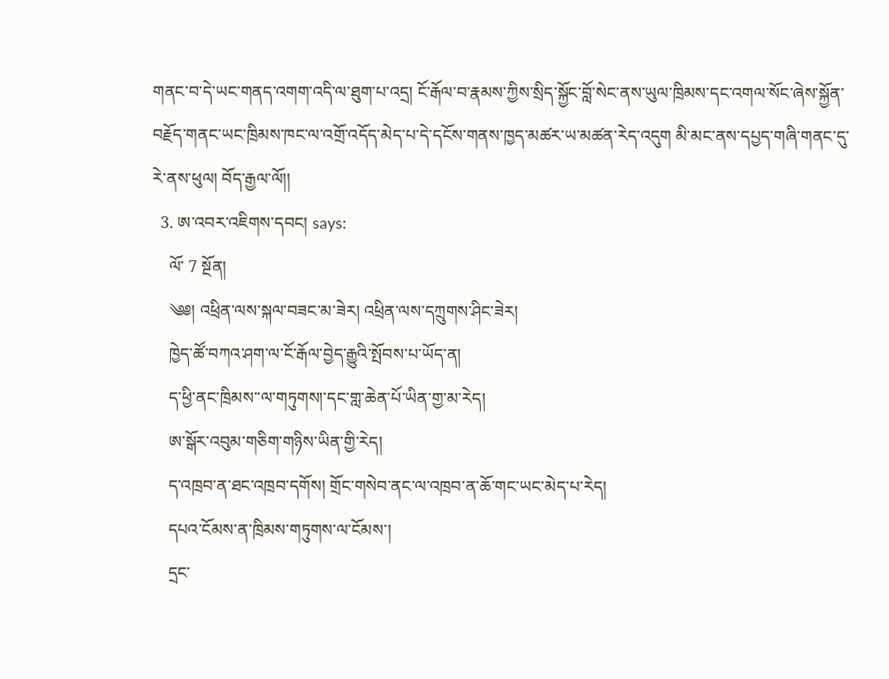གནང་བ་དེ་ཡང་གནད་འགག་འདི་ལ་ཐུག་པ་འདྲ། ངོ་རྒོལ་བ་རྣམས་ཀྱིས་སྲིད་སྐྱོང་བློ་སེང་ནས་ཡུལ་ཁྲིམས་དང་འགལ་སོང་ཞེས་སྐྱོན་བརྗོད་གནང་ཡང་ཁྲིམས་ཁང་ལ་འགྲོ་འདོད་མེད་པ་དེ་དངོས་གནས་ཁྱད་མཚར་ཡ་མཚན་རེད་འདུག མི་མང་ནས་དཔྱད་གཞི་གནང་དུ་རེ་ནས་ཕུལ། བོད་རྒྱལ་ལོ།།
  3. ཨ་འབར་འཇིགས་དབང། says:
    ལོ་ 7 སྔོན།
    ༄༅། འཕྲིན་ལས་སྐལ་བཟང་མ་ཟེར། འཕྲིན་ལས་དཀྲུགས་ཤིང་ཟེར།
    ཁྱེད་ཚོ་བཀའ་ཤག་ལ་ངོ་རྒོལ་བྱེད་རྒྱུའི་སྤོབས་པ་ཡོད་ན།
    ད་ཕྱི་ནང་ཁྲིམས་་ལ་གཏུགས།་དང་གླ་ཆེན་པོ་ཡིན་གྱ་མ་རེད།
    ཨ་སྒོར་འབུམ་གཅིག་གཉིས་ཡིན་གྱི་རེད།
    ད་འཁྲབ་ན་ཐང་འཁྲབ་དགོས། གྲོང་གསེབ་ནང་ལ་འཁྲབ་ན་ཆོ་གང་ཡང་མེད་པ་རེད།
    དཔའ་ངོམས་ན་ཁྲིམས་གཏུགས་ལ་ངོམས་།
    དྲང་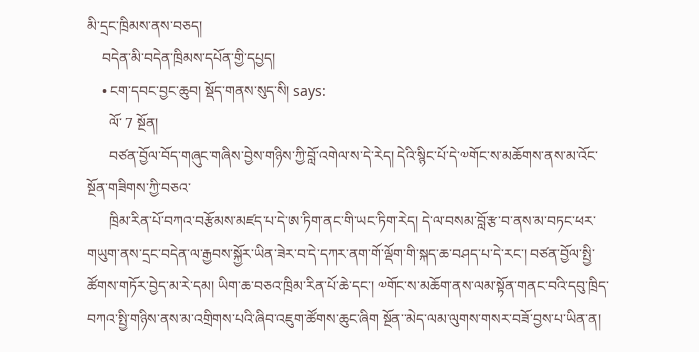མི་དྲང་ཁྲིམས་ནས་བཅད།
    བདེན་མི་བདེན་ཁྲིམས་དཔོན་གྱི་དཔྱད།
    • ངག་དབང་བྱང་ཆུབ། སྡོད་གནས་སུད་སི། says:
      ལོ་ 7 སྔོན།
      བཙན་བྱོལ་བོད་གཞུང་གཞིས་བྱེས་གཉིས་ཀྱི་བློ་འགེལ་ས་དེ་རེད། དེའི་སྙིང་པོ་དེ་༧གོང་ས་མཆོགས་ནས་མ་འོང་སྔོན་གཟིགས་ཀྱི་བཅའ་
      ཁྲིམ་རིན་པོ་བཀའ་བརྩོམས་མཛད་པ་དེ་ཨ་ཏིག་ནང་གི་ཡང་ཏིག་རེད། དེ་ལ་བསམ་བློ་རྩ་བ་ནས་མ་བཏང་ཕར་གཡུག་ནས་དྲང་བདེན་ལ་རྒྱབས་སྐྱོར་ཡིན་ཟེར་བ་དེ་དཀར་ནག་གོ་ལྡོག་གི་སྐད་ཆ་བཤད་པ་དེ་རང་། བཙན་བྱོལ་སྤྱི་ཚོགས་གཏོར་བྱེད་མ་རེ་དམ། ཡིག་ཆ་བཅའ་ཁྲིམ་རིན་པོ་ཆེ་དང་། ༧གོང་ས་མཆོག་ནས་ལམ་སྟོན་གནང་བའི་དབུ་ཁྲིད་བཀའ་སྤྱི་གཉིས་ནས་མ་འགྲིགས་པའི་ཞིབ་འཇུག་ཚོགས་ཆུང་ཞིག སྔོན་་མེད་ལམ་ལུགས་གསར་བཟོ་བྱས་པ་ཡིན་ན།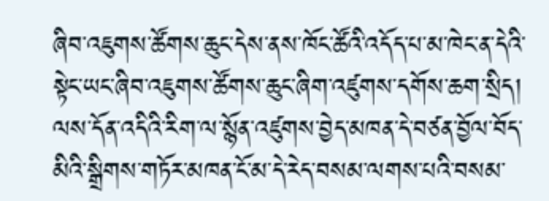ཞིབ་འཇུགས་ཚོགས་ཆུང་དེས་ནས་ཁོང་ཚོའི་འདོད་པ་མ་ཁེང་ན་དེའི་སྟེང་ཡང་ཞིབ་འཇུགས་ཚོགས་ཆུང་ཞིག་འཛུགས་དགོས་ཆག་སྲིད། ལས་དོན་འདིའི་རིག་ལ་སྙོན་འཛུགས་བྱེད་མཁན་དེ་བཙན་བྱོལ་བོད་མིའི་སྒྲིགས་གཏོར་མཁན་ངོ་མ་དེ་རེད་བསམ་ལགས་པའི་བསམ་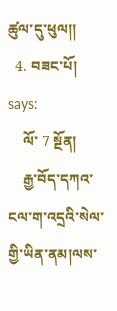ཚུལ་དུ་ཕུལ།།
  4. བཟང་པོ། says:
    ལོ་ 7 སྔོན།
    རྒྱ་བོད་དཀའ་ངལ་ག་འདྲའི་སེལ་གྱི་ཡིན་ནམ།ལས་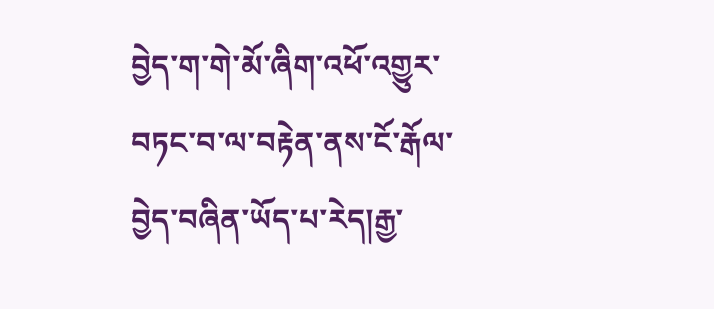བྱེད་ག་གེ་མོ་ཞིག་འཕོ་འགྱུར་བཏང་བ་ལ་བརྟེན་ནས་ངོ་རྒོལ་བྱེད་བཞིན་ཡོད་པ་རེད།རྒྱ་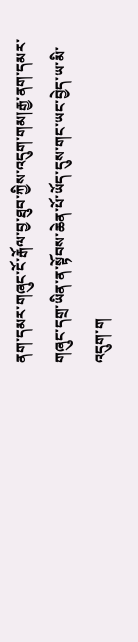ནག་དམར་གཞུང་ངོ་རྒོལ་བྱ་ཐུབ་ཀྱིས་འདུག་གམ།རྒྱ་ནག་དམར་གཞུང་དགྲ་ཡིན་ན་སྟོབས་ཆེན་པོ་ཡོད་དུས་གང་ཡང་བྱེད་ཡ་མི་འདུག་ག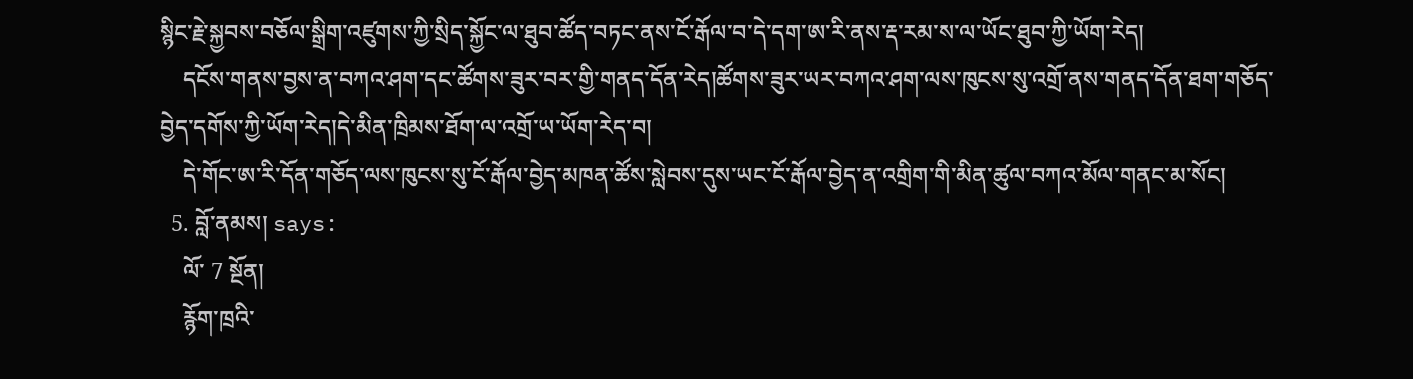སྙིང་རྗེ་སྐྱབས་བཅོལ་སྒྲིག་འཛུགས་ཀྱི་སྲིད་སྐྱོང་ལ་ཐུབ་ཚོད་བཏང་ནས་ངོ་རྒོལ་བ་དེ་དག་ཨ་རི་ནས་རྡ་རམ་ས་ལ་ཡོང་ཐུབ་ཀྱི་ཡོག་རེད།
    དངོས་གནས་བྱས་ན་བཀའ་ཤག་དང་ཚོགས་ཟུར་བར་གྱི་གནད་དོན་རེད།ཚོགས་ཟུར་ཡར་བཀའ་ཤག་ལས་ཁུངས་སུ་འགྲོ་ནས་གནད་དོན་ཐག་གཅོད་བྱེད་དགོས་ཀྱི་ཡོག་རེད།དེ་མིན་ཁྲིམས་ཐོག་ལ་འགྲོ་ཡ་ཡོག་རེད་བ།
    དེ་གོང་ཨ་རི་དོན་གཅོད་ལས་ཁུངས་སུ་ངོ་རྒོལ་བྱེད་མཁན་ཚོས་སླེབས་དུས་ཡང་ངོ་རྒོལ་བྱེད་ན་འགྲིག་གི་མིན་ཚུལ་བཀའ་མོལ་གནང་མ་སོང།
  5. བློ་ནམས། says:
    ལོ་ 7 སྔོན།
    རྙོག་ཁྲའི་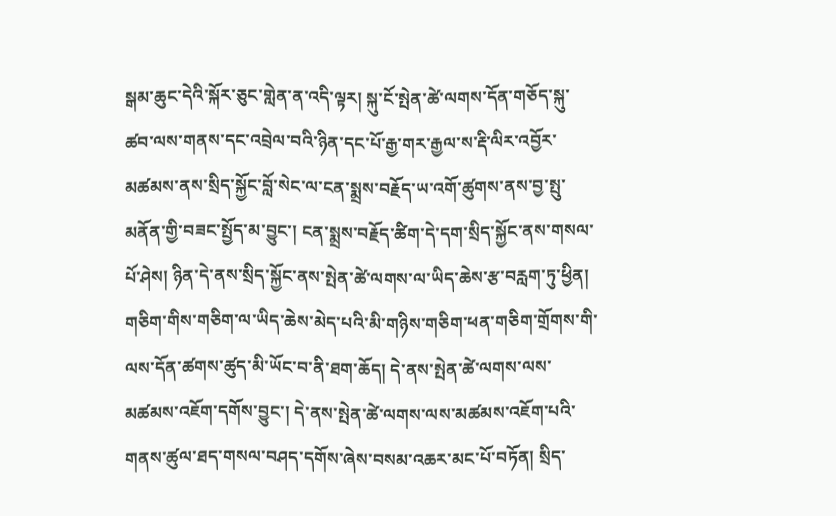སྒམ་ཆུང་དེའི་སྐོར་ཅུང་གླེན་ན་འདི་ལྟར། སྐུ་ངོ་སྤེན་ཚེ་ལགས་དོན་གཅོད་སྐུ་ཚབ་ལས་གནས་དང་འབྲེལ་བའི་ཉིན་དང་པོ་རྒྱ་གར་རྒྱལ་ས་རྡི་ལིར་འབྱོར་མཚམས་ནས་སྲིད་སྐྱོང་བློ་སེང་ལ་ངན་སྨྲས་བརྗོད་ཡ་འགོ་ཚུགས་ནས་བྱ་སྤུ་མནོན་གྱི་བཟང་སྤྱོད་མ་བྱུང་། ངན་སྨྲས་བརྗོད་ཚིག་དེ་དག་སྲིད་སྐྱོང་ནས་གསལ་པོ་ཤེས། ཉིན་དེ་ནས་སྲིད་སྐྱོང་ནས་སྤེན་ཚེ་ལགས་ལ་ཡིད་ཆེས་རྩ་བརླག་ཏུ་ཕྱིན། གཅིག་གིས་གཅིག་ལ་ཡིད་ཆེས་མེད་པའི་མི་གཉིས་གཅིག་ཕན་གཅིག་གྲོགས་གི་ལས་དོན་ཚགས་ཚུད་མི་ཡོང་བ་ནི་ཐག་ཆོད། དེ་ནས་སྤེན་ཚེ་ལགས་ལས་མཚམས་འཇོག་དགོས་བྱུང་། དེ་ནས་སྤེན་ཚེ་ལགས་ལས་མཚམས་འཇོག་པའི་གནས་ཚུལ་ཐད་གསལ་བཤད་དགོས་ཞེས་བསམ་འཆར་མང་པོ་བཏོན། སྲིད་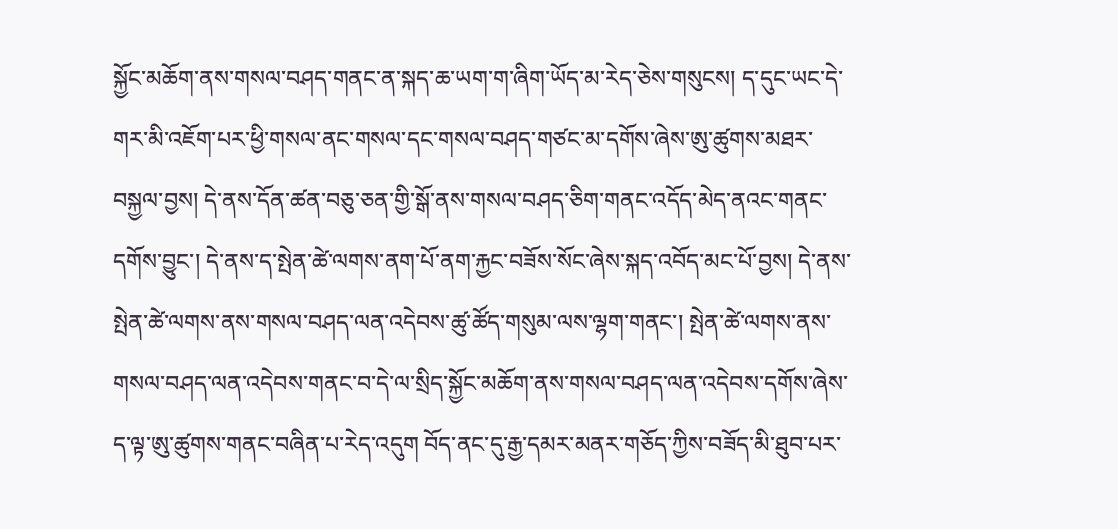སྐྱོང་མཆོག་ནས་གསལ་བཤད་གནང་ན་སྐད་ཆ་ཡག་ག་ཞིག་ཡོད་མ་རེད་ཅེས་གསུངས། ད་དུང་ཡང་དེ་གར་མི་འཇོག་པར་ཕྱི་གསལ་ནང་གསལ་དང་གསལ་བཤད་གཙང་མ་དགོས་ཞེས་ཨུ་ཚུགས་མཐར་བསྐྱལ་བྱས། དེ་ནས་དོན་ཚན་བཅུ་ཅན་གྱི་སྒོ་ནས་གསལ་བཤད་ཅིག་གནང་འདོད་མེད་ནའང་གནང་དགོས་བྱུང་། དེ་ནས་ད་སྤེན་ཚེ་ལགས་ནག་པོ་ནག་རྐྱང་བཟོས་སོང་ཞེས་སྐད་འབོད་མང་པོ་བྱས། དེ་ནས་སྤེན་ཚེ་ལགས་ནས་གསལ་བཤད་ལན་འདེབས་ཚུ་ཚོད་གསུམ་ལས་ལྷག་གནང་། སྤེན་ཚེ་ལགས་ནས་གསལ་བཤད་ལན་འདེབས་གནང་བ་དེ་ལ་སྲིད་སྐྱོང་མཆོག་ནས་གསལ་བཤད་ལན་འདེབས་དགོས་ཞེས་ད་ལྟ་ཨུ་ཚུགས་གནང་བཞིན་པ་རེད་འདུག བོད་ནང་དུ་རྒྱ་དམར་མནར་གཅོད་ཀྱིས་བཟོད་མི་ཐུབ་པར་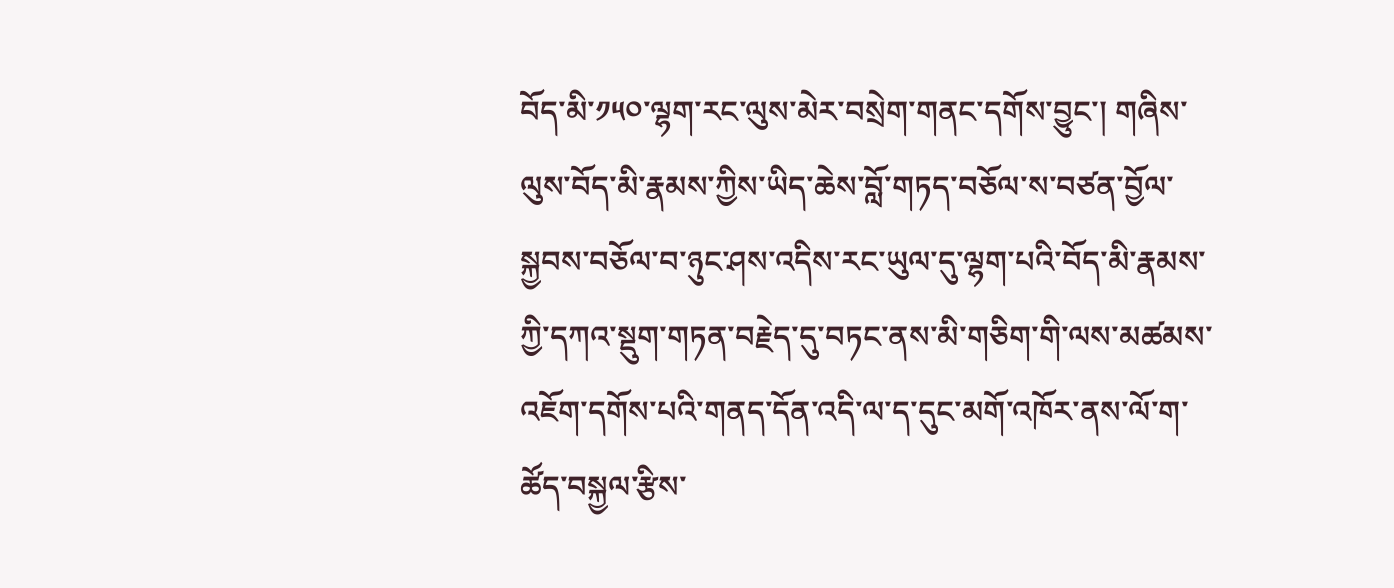བོད་མི་༡༥༠་ལྷག་རང་ལུས་མེར་བསྲེག་གནང་དགོས་བྱུང་། གཞིས་ལུས་བོད་མི་རྣམས་ཀྱིས་ཡིད་ཆེས་བློ་གཏད་བཅོལ་ས་བཙན་བྱོལ་སྐྱབས་བཅོལ་བ་ཉུང་ཤས་འདིས་རང་ཡུལ་དུ་ལྷག་པའི་བོད་མི་རྣམས་ཀྱི་དཀའ་སྡུག་གཏན་བརྗེད་དུ་བཏང་ནས་མི་གཅིག་གི་ལས་མཚམས་འཇོག་དགོས་པའི་གནད་དོན་འདི་ལ་ད་དུང་མགོ་འཁོར་ནས་ལོ་ག་ཚོད་བསྐྱལ་རྩིས་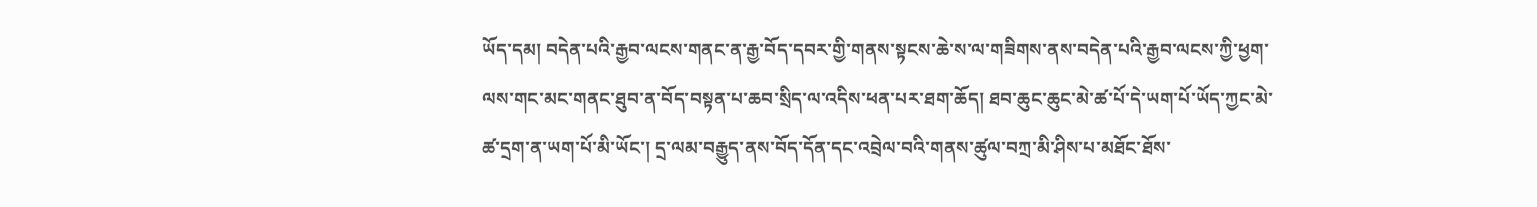ཡོད་དམ། བདེན་པའི་རྒྱབ་ལངས་གནང་ན་རྒྱ་བོད་དབར་གྱི་གནས་སྟངས་ཆེ་ས་ལ་གཟིགས་ནས་བདེན་པའི་རྒྱབ་ལངས་ཀྱི་ཕྱག་ལས་གང་མང་གནང་ཐུབ་ན་བོད་བསྟན་པ་ཆབ་སྲིད་ལ་འདིས་ཕན་པར་ཐག་ཆོད། ཐབ་ཆུང་ཆུང་མེ་ཚ་པོ་དེ་ཡག་པོ་ཡོད་ཀྱང་མེ་ཚ་དྲག་ན་ཡག་པོ་མི་ཡོང་། དྲ་ལམ་བརྒྱུད་ནས་བོད་དོན་དང་འབྲེལ་བའི་གནས་ཚུལ་བཀྲ་མི་ཤིས་པ་མཐོང་ཐོས་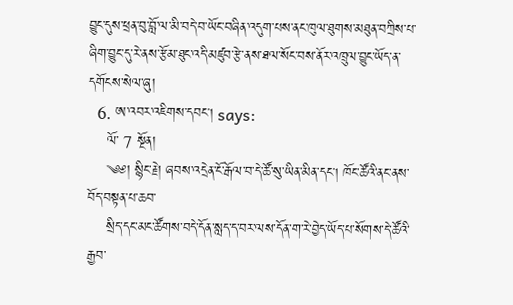བྱུང་དུས་ཕྲན་བུ་བློ་ལ་མི་བདེ་བ་ཡོང་བཞིན་འདུག་པས་ནང་ཁུལ་ཐུགས་མཐུན་བཀྲིས་པ་ཞིག་བྱུང་དུ་རེ་ནས་རྩོམ་ཐུང་འདི་མཛུབ་རྩེ་ནས་ཐལ་སོང་བས་ནོར་འཁྲུལ་བྱུང་ཡོད་ན་དགོངས་སེལ་ཞུ།
  6. ཨ་འབར་འཇིགས་དབང། says:
    ལོ་ 7 སྔོན།
    ༄༅། སྙིང་རྗེ། ཞབས་འདྲེན་ངོ་རྒོལ་བ་དེ་ཚོ་སུ་ཡིན་མིན་དང། ཁོང་ཚོའི་ནང་ནས་བོད་བསྟན་པ་ཆབ་
    སྲིད་དང་མང་ཚོགས་བདེ་དོན་སླད་ད་བར་ལས་དོན་ག་རེ་བྱེད་ཡོད་པ་སོགས་དེ་ཚོའི་རྒྱབ་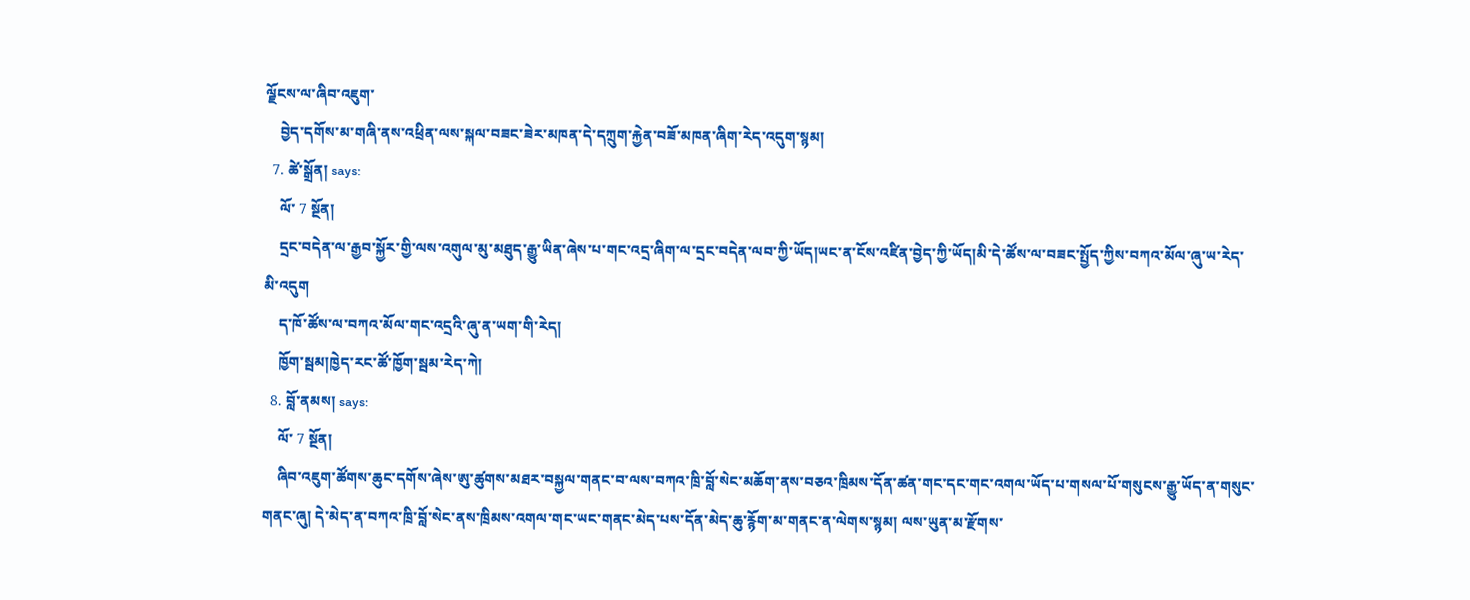ལྗོངས་ལ་ཞིབ་འཇུག་
    བྱེད་དགོས་མ་གཞི་ནས་འཕྲིན་ལས་སྐལ་བཟང་ཟེར་མཁན་དེ་དཀྲུག་རྐྱེན་བཟོ་མཁན་ཞིག་རེད་འདུག་སྙམ།
  7. ཚེ་སྒྲོན། says:
    ལོ་ 7 སྔོན།
    དྲང་བདེན་ལ་རྒྱབ་སྐྱོར་གྱི་ལས་འགུལ་མུ་མཐུད་རྒྱུ་ཡིན་ཞེས་པ་གང་འདྲ་ཞིག་ལ་དྲང་བདེན་ལབ་ཀྱི་ཡོད།ཡང་ན་ངོས་འཛིན་བྱེད་ཀྱི་ཡོད།མི་དེ་ཚོས་ལ་བཟང་སྤྱོད་ཀྱིས་བཀའ་མོལ་ཞུ་ཡ་རེད་མི་འདུག
    ད་ཁོ་ཚོས་ལ་བཀའ་མོལ་གང་འདྲའི་ཞུ་ན་ཡག་གི་རེད།
    ཁྱོག་སྦམ།ཁྱེད་རང་ཚོ་ཁྱོག་སྦམ་རེད་ཀེ།
  8. བློ་ནམས། says:
    ལོ་ 7 སྔོན།
    ཞིབ་འཇུག་ཚོགས་ཆུང་དགོས་ཞེས་ཨུ་ཚུགས་མཐར་བསྐྱལ་གནང་བ་ལས་བཀའ་ཁྲི་བློ་སེང་མཆོག་ནས་བཅའ་ཁྲིམས་དོན་ཚན་གང་དང་གང་འགལ་ཡོད་པ་གསལ་པོ་གསུངས་རྒྱུ་ཡོད་ན་གསུང་གནང་ཞུ། དེ་མེད་ན་བཀའ་ཁྲི་བློ་སེང་ནས་ཁྲིམས་འགལ་གང་ཡང་གནང་མེད་པས་དོན་མེད་ཆུ་རྙོག་མ་གནང་ན་ལེགས་སྙམ། ལས་ཡུན་མ་རྫོགས་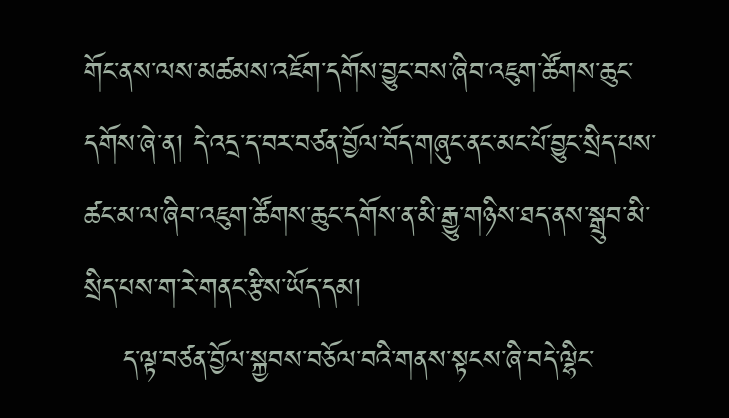གོང་ནས་ལས་མཚམས་འཇོག་དགོས་བྱུང་བས་ཞིབ་འཇུག་ཚོགས་ཆུང་དགོས་ཞེ་ན། དེ་འདྲ་ད་བར་བཙན་བྱོལ་བོད་གཞུང་ནང་མང་པོ་བྱུང་སྲིད་པས་ཚང་མ་ལ་ཞིབ་འཇུག་ཚོགས་ཆུང་དགོས་ན་མི་རྒྱུ་གཉིས་ཐད་ནས་སྒྲུབ་མི་སྲིད་པས་ག་རེ་གནང་རྩིས་ཡོད་དམ།
    ད་ལྟ་བཙན་བྱོལ་སྐྱབས་བཅོལ་བའི་གནས་སྟངས་ཞི་བདེ་ལྷིང་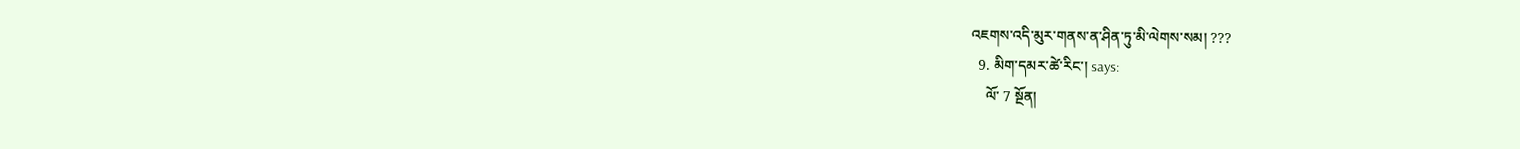འཇགས་འདི་མུར་གནས་ན་ཤིན་ཏུ་མི་ལེགས་སམ། ???
  9. མིག་དམར་ཚེ་རིང་། says:
    ལོ་ 7 སྔོན།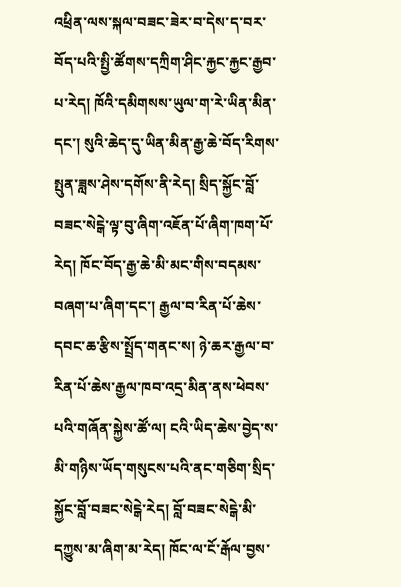འཕྲིན་ལས་སྐལ་བཟང་ཟེར་བ་དེས་ད་བར་བོད་པའི་སྤྱི་ཚོགས་དཀྲིག་ཤིང་རྐྱང་རྐྱང་རྒྱབ་པ་རེད། ཁོའི་དམིགསས་ཡུལ་ག་རེ་ཡིན་མིན་དང་། སུའི་ཆེད་དུ་ཡིན་མིན་རྒྱ་ཆེ་བོད་རིགས་སྤུན་ཟླས་ཤེས་དགོས་ནི་རེད། སྲིད་སྐྱོང་བློ་བཟང་སེངྒེ་ལྟ་བུ་ཞིག་འཇོན་པོ་ཞིག་ཁག་པོ་རེད། ཁོང་བོད་རྒྱ་ཆེ་མི་མང་གིས་བདམས་བཞག་པ་ཞིག་དང་། རྒྱལ་བ་རིན་པོ་ཆེས་དབང་ཆ་རྩིས་སྤྲོད་གནང་ས། ཉེ་ཆར་རྒྱལ་བ་རིན་པོ་ཆེས་རྒྱལ་ཁབ་འདྲ་མིན་ནས་ཕེབས་པའི་གཞོན་སྐྱེས་ཚོ་ལ། ངའི་ཡིད་ཆེས་བྱེད་ས་མི་གཉིས་ཡོད་གསུངས་པའི་ནང་གཅིག་སྲིད་སྐྱོང་བློ་བཟང་སེངྒེ་རེད། བློ་བཟང་སེངྒེ་མི་དཀྱུས་མ་ཞིག་མ་རེད། ཁོང་ལ་ངོ་རྒོལ་བྱས་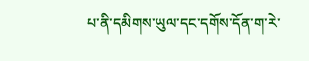པ་ནི་དམིགས་ཡུལ་དང་དགོས་དོན་ག་རེ་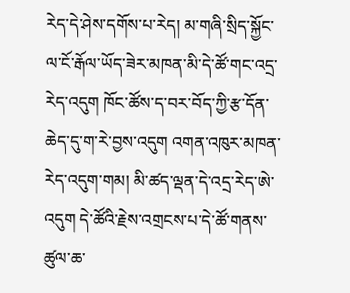རེད་དེ་ཤེས་དགོས་པ་རེད། མ་གཞི་སྲིད་སྐྱོང་ལ་ངོ་རྒོལ་ཡོད་ཟེར་མཁན་མི་དེ་ཚོ་གང་འདྲ་རེད་འདུག ཁོང་ཚོས་ད་བར་བོད་ཀྱི་རྩ་དོན་ཆེད་དུ་ག་རེ་བྱས་འདུག འགན་འཁུར་མཁན་རེད་འདུག་གམ། མི་ཚད་ལྡན་དེ་འདྲ་རེད་ཨེ་འདུག དེ་ཚོའི་རྗེས་འགྲངས་པ་དེ་ཚོ་གནས་ཚུལ་ཆ་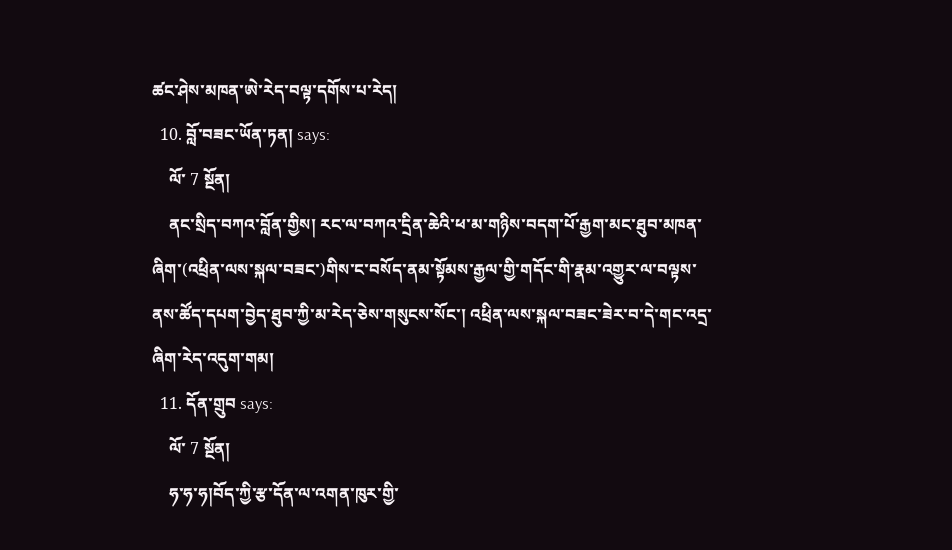ཚང་ཤེས་མཁན་ཨེ་རེད་བལྟ་དགོས་པ་རེད།
  10. བློ་བཟང་ཡོན་ཏན། says:
    ལོ་ 7 སྔོན།
    ནང་སྲིད་བཀའ་བློན་གྱིས། རང་ལ་བཀའ་དྲིན་ཆེའི་ཕ་མ་གཉིས་བདག་པོ་རྒྱག་མང་ཐུབ་མཁན་ཞིག་(འཕྲིན་ལས་སྐལ་བཟང་)གིས་ང་བསོད་ནམ་སྟོམས་རྒྱལ་གྱི་གདོང་གི་རྣམ་འགྱུར་ལ་བལྟས་ནས་ཚོད་དཔག་བྱེད་ཐུབ་ཀྱི་མ་རེད་ཅེས་གསུངས་སོང་། འཕྲིན་ལས་སྐལ་བཟང་ཟེར་བ་དེ་གང་འདྲ་ཞིག་རེད་འདུག་གམ།
  11. དོན་གྲུབ says:
    ལོ་ 7 སྔོན།
    ཧ་ཧ་ཧ།བོད་ཀྱི་རྩ་དོན་ལ་འགན་ཁུར་གྱི་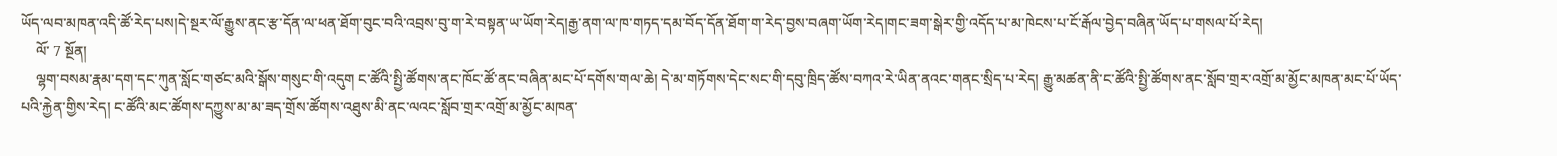ཡོད་ལབ་མཁན་འདི་ཚོ་རེད་པས།དེ་སྔར་ལོ་རྒྱུས་ནང་རྩ་དོན་ལ་ཕན་ཐོག་བུང་བའི་འབྲས་བུ་ག་རེ་བསྟན་ཡ་ཡོག་རེད།རྒྱ་ནག་ལ་ཁ་གཏད་དམ་བོད་དོན་ཐོག་ག་རེད་བྱས་བཞག་ཡོག་རེད།གང་ཟག་སྒེར་གྱི་འདོད་པ་མ་ཁེངས་པ་ངོ་རྒོལ་བྱེད་བཞིན་ཡོད་པ་གསལ་པོ་རེད།
    ལོ་ 7 སྔོན།
    ལྷག་བསམ་རྣམ་དག་དང་ཀུན་སློང་གཙང་མའི་སྒོས་གསུང་གི་འདུག ང་ཚོའི་སྤྱི་ཚོགས་ནང་ཁོང་ཚོ་ནང་བཞིན་མང་པོ་དགོས་གལ་ཆེ། དེ་མ་གཏོགས་དེང་སང་གི་དབུ་ཁྲིད་ཚོས་བཀའ་རེ་ཡིན་ནའང་གནང་སྲིད་པ་རེད། རྒྱུ་མཚན་ནི་ང་ཚོའི་སྤྱི་ཚོགས་ནང་སློབ་གྲར་འགྲོ་མ་མྱོང་མཁན་མང་པོ་ཡོད་པའི་རྐྱེན་གྱིས་རེད། ང་ཚོའི་མང་ཚོགས་དཀྱུས་མ་མ་ཟད་གྲོས་ཚོགས་འཐུས་མི་ནང་ལའང་སློབ་གྲར་འགྲོ་མ་མྱོང་མཁན་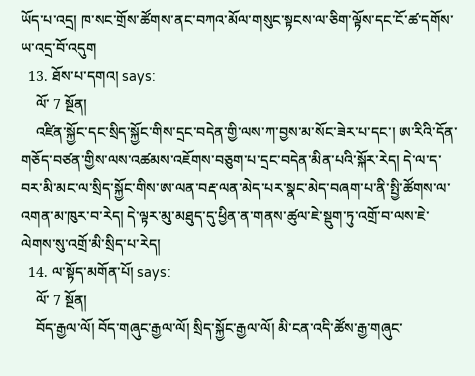ཡོད་པ་འདྲ། ཁ་སང་གྲོས་ཚོགས་ནང་བཀའ་མོལ་གསུང་སྟངས་ལ་ཅིག་ལྟོས་དང་ངོ་ཚ་དགོས་ཡ་འདྲ་བོ་འདུག
  13. ཐོས་པ་དགའ། says:
    ལོ་ 7 སྔོན།
    འཛིན་སྐྱོང་དང་སྲིད་སྐྱོང་གིས་དྲང་བདེན་གྱི་ལས་ཀ་བྱས་མ་སོང་ཟེར་པ་དང་། ཨ་རིའི་དོན་གཅོད་བཙན་གྱིས་ལས་འཚམས་འཇོགས་བཅུག་པ་དྲང་བདེན་མིན་པའི་སྐོར་རེད། དེ་ལ་ད་བར་མི་མང་ལ་སྲིད་སྐྱོང་གིས་ཨ་ལན་བརྡ་ལན་མེད་པར་སྣང་མེད་བཞག་པ་ནི་སྤྱི་ཚོགས་ལ་འགན་མ་ཁུར་བ་རེད། དེ་ལྟར་མུ་མཐུད་དུ་ཕྱིན་ན་གནས་ཚུལ་ཇེ་སྡུག་ཏུ་འགྲོ་བ་ལས་ཇེ་ལེགས་སུ་འགྲོ་མི་སྲིད་པ་རེད།
  14. ལ་སྟོད་མགོན་པོ། says:
    ལོ་ 7 སྔོན།
    བོད་རྒྱལ་ལོ། བོད་གཞུང་རྒྱལ་ལོ། སྲིད་སྐྱོང་རྒྱལ་ལོ། མི་ངན་འདི་ཚོས་རྒྱ་གཞུང་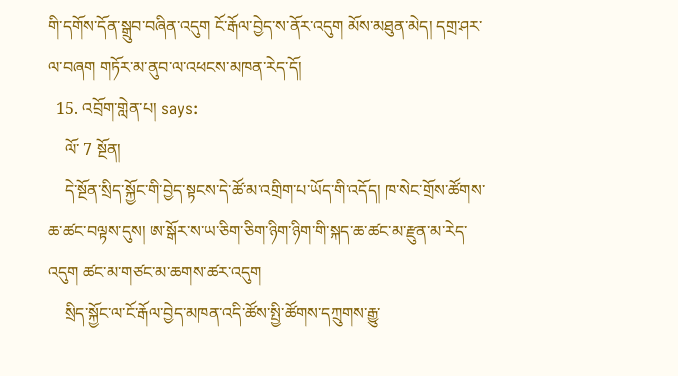གི་དགོས་དོན་སྒྲུབ་བཞིན་འདུག ངོ་རྒོལ་བྱེད་ས་ནོར་འདུག མོས་མཐུན་མེད། དགྲ་ཤཪ་ལ་བཞག གཏོར་མ་ནུབ་ལ་འཕངས་མཁན་རེད་དོ།
  15. འབྲོག་གླེན་པ། says:
    ལོ་ 7 སྔོན།
    དེ་སྔོན་སྲིད་སྐྱོང་གི་བྱེད་སྟངས་དེ་ཚོ་མ་འགྲིག་པ་ཡོད་གི་འདོད། ཁ་སེང་གྲོས་ཚོགས་ཆ་ཚང་བལྟས་དུས། ཨ་སྒོར་ས་ཡ་ཅིག་ཅིག་ཉིག་ཉིག་གི་སྐད་ཆ་ཚང་མ་རྫུན་མ་རེད་འདུག ཚང་མ་གཙང་མ་ཆགས་ཚར་འདུག
    སྲིད་སྐྱོང་ལ་ངོ་རྒོལ་བྱེད་མཁན་འདི་ཚོས་སྤྱི་ཚོགས་དཀྲུགས་རྒྱུ་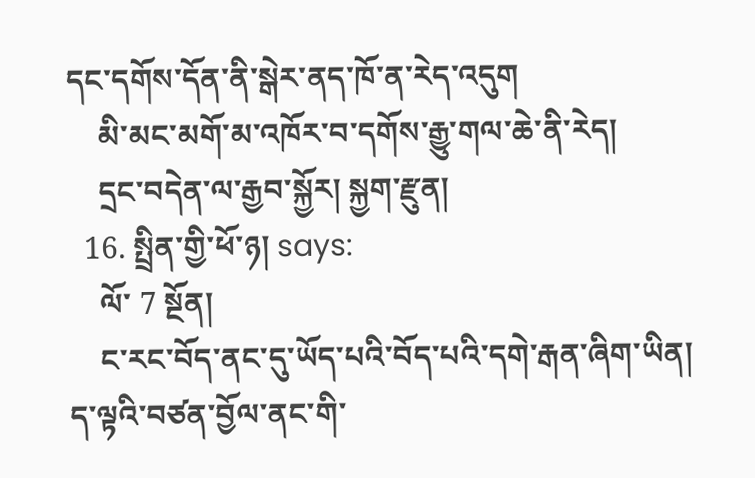དང་དགོས་དོན་ནི་སྒེར་ནད་ཁོ་ན་རེད་འདུག
    མི་མང་མགོ་མ་འཁོར་བ་དགོས་རྒྱུ་གལ་ཆེ་ནི་རེད།
    དྲང་བདེན་ལ་རྒྱབ་སྐྱོར། སྐྱག་རྫུན།
  16. སྤྲིན་གྱི་ཕོ་ཉ། says:
    ལོ་ 7 སྔོན།
    ང་རང་བོད་ནང་དུ་ཡོད་པའི་བོད་པའི་དགེ་རྒན་ཞིག་ཡིན། ད་ལྟའི་བཙན་བྱོལ་ནང་གི་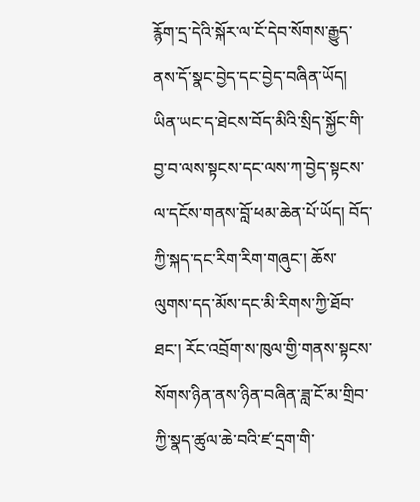རྙོག་དྲ་དེའི་སྐོར་ལ་ངོ་དེབ་སོགས་རྒྱུད་ནས་དོ་སྣང་བྱེད་དང་བྱེད་བཞིན་ཡོད། ཡིན་ཡང་ད་ཐེངས་བོད་མིའི་སྲིད་སྐྱོང་གི་བྱ་བ་ལས་སྟངས་དང་ལས་ཀ་བྱེད་སྟངས་ལ་དངོས་གནས་བློ་ཕམ་ཆེན་པོ་ཡོད། བོད་ཀྱི་སྐད་དང་རིག་རིག་གཞུང་། ཆོས་ལུགས་དད་མོས་དང་མི་རིགས་ཀྱི་ཐོབ་ཐང་། རོང་འབྲོག་ས་ཁུལ་གྱི་གནས་སྟངས་སོགས་ཉིན་ནས་ཉིན་བཞིན་ཟླ་ངོ་མ་གྲིབ་ཀྱི་སྣད་ཚུལ་ཆེ་བའི་ཛ་དྲག་གི་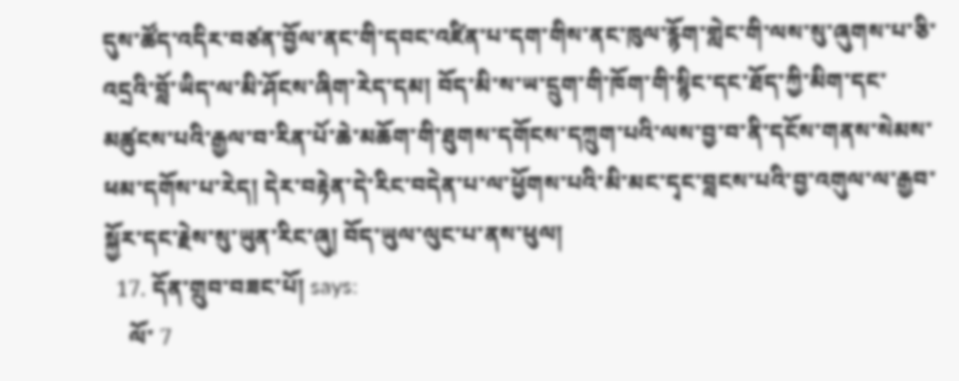དུས་ཚོད་འདིར་བཙན་བྱོལ་ནང་གི་དབང་འཛིན་པ་དག་གིས་ནང་ཁུལ་རྙོག་གླེང་གི་ལས་སུ་ཞུགས་པ་ཅི་འདྲའི་བློ་ཡིད་ལ་མི་ཤོངས་ཞིག་རེད་དམ། བོད་མི་ས་ཡ་དྲུག་གི་ཁོག་གི་སྙིང་དང་ཐོད་ཀྱི་མིག་དང་མཚུངས་པའི་རྒྱལ་བ་རིན་པོ་ཆེ་མཆོག་གི་ཐུགས་དགོངས་དཀྲུག་པའི་ལས་བྱ་བ་ནི་དངོས་གནས་སེམས་ཕམ་དགོས་པ་རེད། དེར་བརྟེན་དེ་རིང་བདེན་པ་ལ་ཕྱོགས་པའི་མི་མང་དྭང་བླངས་པའི་བྱ་འགུལ་ལ་རྒྱབ་སྐྱོར་དང་རྗེས་སུ་ཡུན་རིང་ཞུ། བོད་ཡུལ་ལུང་པ་ནས་ཕུལ།
  17. དོན་གྲུབ་བཟང་པོ། says:
    ལོ་ 7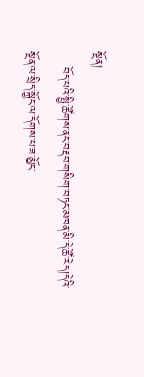སྔོན།
    བོད་པའི་སྤྱི་ཚོགས་ནང་བརྡབ་གསིག་བཏང་མཁན་མི་དེ་ཚོ་རེད།དེའི་སྔོན་ལ་སྲིད་སྐྱོང་ལ་དོགས་པ་ཟ་མྱོང་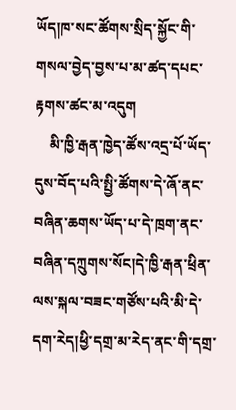ཡོད།ཁ་སང་ཚོགས་སྲིད་སྐྱོང་གི་གསལ་བྱེད་བྱས་པ་མ་ཚད་དཔང་རྟགས་ཚང་མ་འདུག
    མི་ཁྱི་རྒན་ཁྱེད་ཚོས་འདྲ་པོ་ཡོད་དུས་བོད་པའི་སྤྱི་ཚོགས་དེ་ཞོ་ནང་བཞིན་ཆགས་ཡོད་པ་དེ་ཁྲག་ནང་བཞིན་དཀྲུགས་སོང།དེ་ཁྱི་རྒན་ཕྲིན་ལས་སྐལ་བཟང་གཙོས་པའི་མི་དེ་དག་རེད།ཕྱི་དགྲ་མ་རེད་ནང་གི་དགྲ་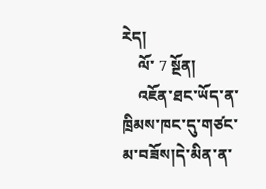རེད།
    ལོ་ 7 སྔོན།
    འཇོན་ཐང་ཡོད་ན་ཁྲིམས་ཁང་དུ་གཙང་མ་བཟོས།དེ་མིན་ན་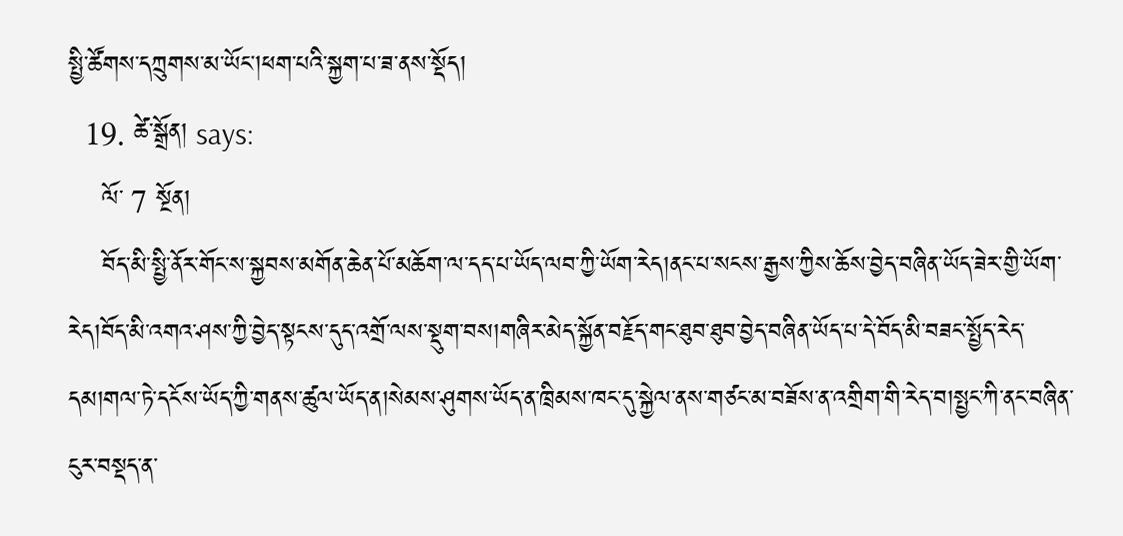སྤྱི་ཚོགས་དཀྲུགས་མ་ཡོང།ཕག་པའི་སྐྱག་པ་ཟ་ནས་སྡོད།
  19. ཚེ་སྒྲོན། says:
    ལོ་ 7 སྔོན།
    བོད་མི་སྤྱི་ནོར་གོང་ས་སྐྱབས་མགོན་ཆེན་པོ་མཆོག་ལ་དད་པ་ཡོད་ལབ་ཀྱི་ཡོག་རེད།ནང་པ་སངས་རྒྱས་ཀྱིས་ཆོས་བྱེད་བཞིན་ཡོད་ཟེར་གྱི་ཡོག་རེད།བོད་མི་འགའ་ཤས་ཀྱི་བྱེད་སྟངས་དུད་འགྲོ་ལས་སྡུག་བས།གཞིར་མེད་སྐྱོན་བརྗོད་གང་ཐུབ་ཐུབ་བྱེད་བཞིན་ཡོད་པ་དེ་བོད་མི་བཟང་སྤྱོད་རེད་དམ།གལ་ཏེ་དངོས་ཡོད་ཀྱི་གནས་ཚུལ་ཡོད་ན།སེམས་ཤུགས་ཡོད་ན་ཁྲིམས་ཁང་དུ་སྐྱེལ་ནས་གཙང་མ་བཟོས་ན་འགྲིག་གི་རེད་བ།སྤྱང་ཀི་ནང་བཞིན་ངུར་བསྡད་ན་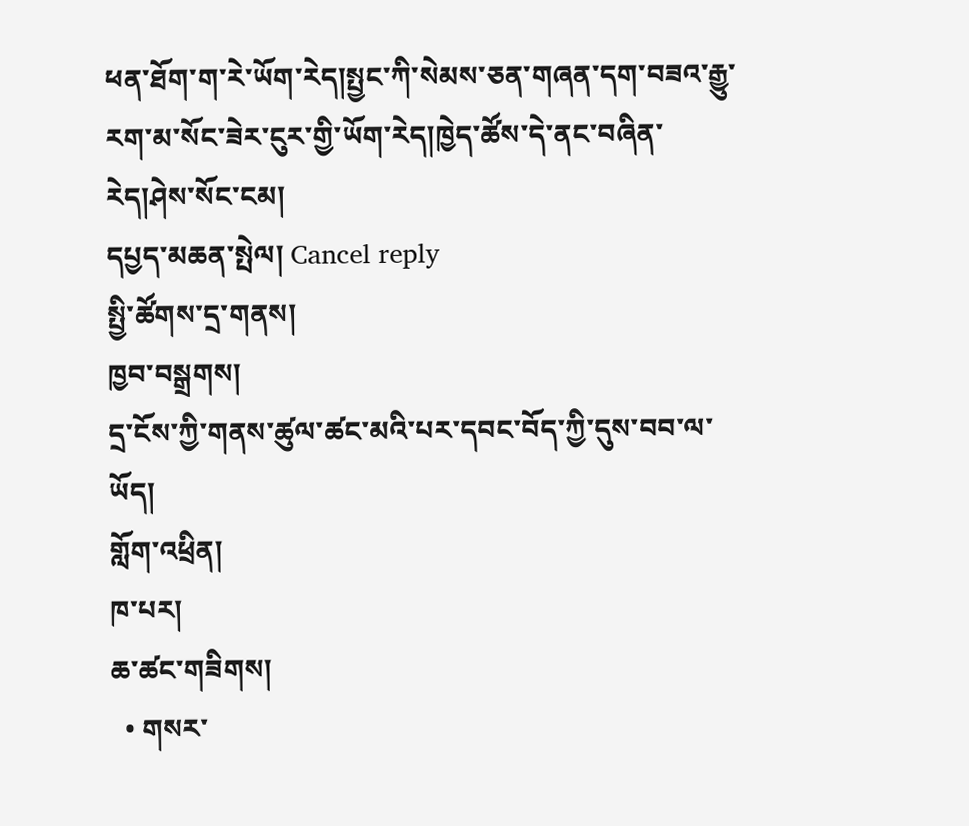ཕན་ཐོག་ག་རེ་ཡོག་རེད།སྤྱང་ཀི་སེམས་ཅན་གཞན་དག་བཟའ་རྒྱུ་རག་མ་སོང་ཟེར་ངུར་གྱི་ཡོག་རེད།ཁྱེད་ཚོས་དེ་ནང་བཞིན་རེད།ཤེས་སོང་ངམ།
དཔྱད་མཆན་སྤེལ། Cancel reply
སྤྱི་ཚོགས་དྲ་གནས།
ཁྱབ་བསྒྲགས།
དྲ་ངོས་ཀྱི་གནས་ཚུལ་ཚང་མའི་པར་དབང་བོད་ཀྱི་དུས་བབ་ལ་ཡོད།
གློག་འཕྲིན།
ཁ་པར།
ཆ་ཚང་གཟིགས།
  • གསར་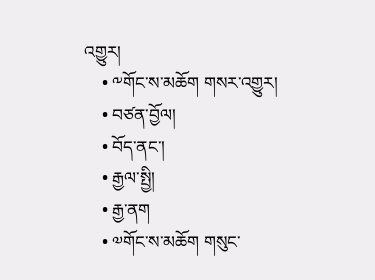འགྱུར།
    • ༸གོང་ས་མཆོག གསར་འགྱུར།
    • བཙན་བྱོལ།
    • བོད་ནང་།
    • རྒྱལ་སྤྱི།
    • རྒྱ་ནག
    • ༧གོང་ས་མཆོག གསུང་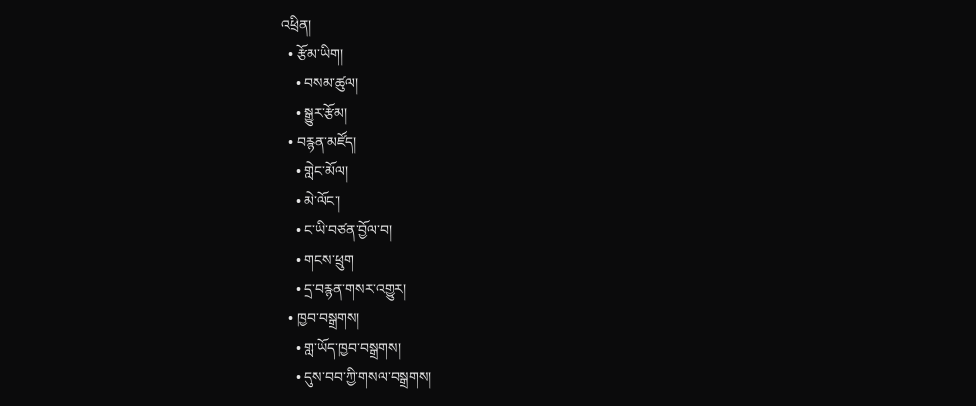འཕྲིན།
  • རྩོམ་ཡིག།
    • བསམ་ཚུལ།
    • སྒྱུར་རྩོམ།
  • བརྙན་མཛོད།
    • གླེང་མོལ།
    • མེ་ལོང་།
    • ང་ཡི་བཙན་བྱོལ་བ།
    • གངས་ཕྲུག
    • དྲ་བརྙན་གསར་འགྱུར།
  • ཁྱབ་བསྒྲགས།
    • གླ་ཡོད་ཁྱབ་བསྒྲགས།
    • དུས་བབ་ཀྱི་གསལ་བསྒྲགས།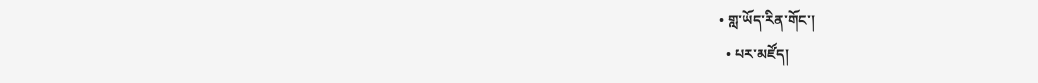• གླ་ཡོད་རིན་གོང་།
  • པར་མཛོད།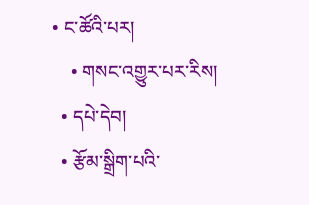• ང་ཚོའི་པར།
    • གསང་འགྱུར་པར་རིས།
  • དཔེ་དེབ།
  • རྩོམ་སྒྲིག་པའི་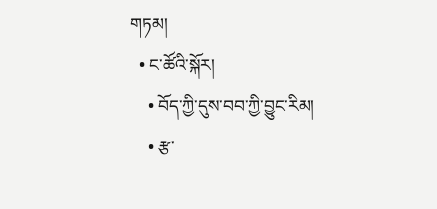གཏམ།
  • ང་ཚོའི་སྐོར།
    • བོད་ཀྱི་དུས་བབ་ཀྱི་བྱུང་རིམ།
    • རྩ་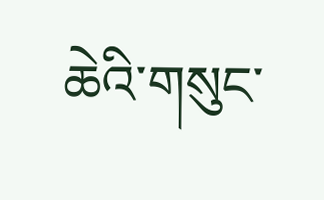ཆེའི་གསུང་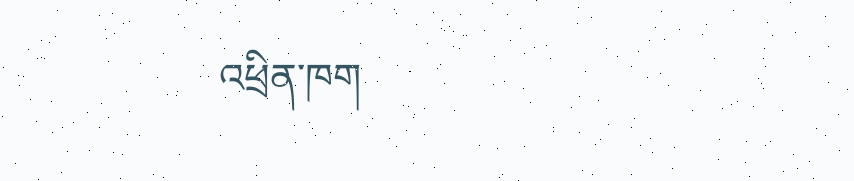འཕྲིན་ཁག